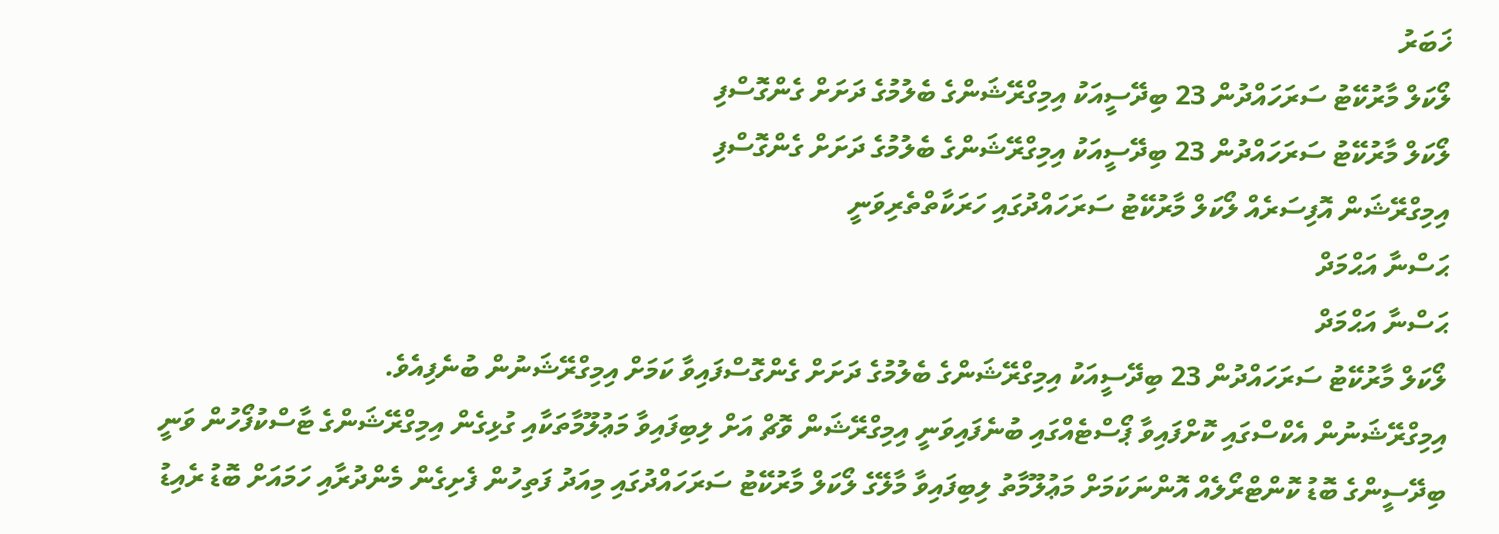ޚަބަރު
ލޯކަލް މާރުކޭޓު ސަރަހައްދުން 23 ބިދޭސީއަކު އިމިގްރޭޝަންގެ ބެލުމުގެ ދަށަށް ގެންގޮސްފި
ލޯކަލް މާރުކޭޓު ސަރަހައްދުން 23 ބިދޭސީއަކު އިމިގްރޭޝަންގެ ބެލުމުގެ ދަށަށް ގެންގޮސްފި
އިމިގްރޭޝަން އޮފިސަރެއް ލޯކަލް މާރުކޭޓު ސަރަހައްދުގައި ހަރަކާތްތެރިވަނީ
ޙަސްނާ އަޙްމަދް
ޙަސްނާ އަޙްމަދް
ލޯކަލް މާރުކޭޓު ސަރަހައްދުން 23 ބިދޭސީއަކު އިމިގްރޭޝަންގެ ބެލުމުގެ ދަށަށް ގެންގޮސްފައިވާ ކަމަށް އިމިގްރޭޝަނުން ބުނެފިއެވެ.
އިމިގްރޭޝަނުން އެކްސްގައި ކޮށްފައިވާ ޕޯސްޓެއްގައި ބުނެފައިވަނީ އިމިގްރޭޝަން ވޮޗް އަށް ލިބިފައިވާ މަޢުލޫމާތަކާއި ގުޅިގެން އިމިގްރޭޝަންގެ ޓާސްކުފޯހުން ވަނީ ބިދޭސީންގެ ބޮޑު ކޮންޓްރޯލެއް އޮންނަކަމަށް މަޢުލޫމާތު ލިބިފައިވާ މާލޭގެ ލޯކަލް މާރުކޭޓު ސަރަހައްދުގައި މިއަދު ފަތިހުން ފެށިގެން މެންދުރާއި ހަމައަށް ބޮޑު ރެއިޑު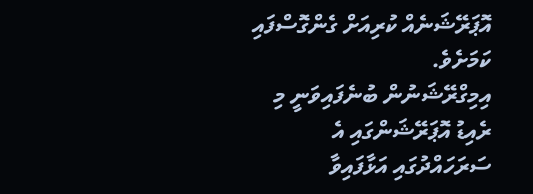އޮޕަރޭޝަނެއް ކުރިއަށް ގެންގޮސްފައި ކަމަށެވެ.
އިމިގްރޭޝަނުން ބުނެފައިވަނީ މި ރެއިޑު އޮޕަރޭޝަންގައި އެ ސަރަހައްދުގައި އަޅާފައިވާ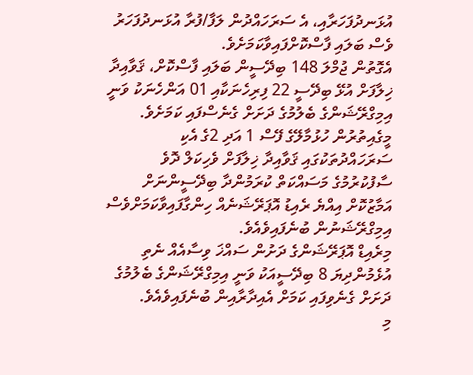އުޅަނދުފަހަރާއި، އެ ސަރަހައްދުން ލަފާ/ފުރާ އުޅަނދުފަހަރު ވެސް ބަލައި ފާސްކޮށްފައިވާކަމަށެވެ.
އެގޮތުން ޖުމްލަ 148 ބިދޭސީން ބަލައި ފާސްކޮށް، ޤަވާއިދާ ޚިލާފަށް އުޅޭ ބިދޭސީ 22 ފިރިހެނަކާއި 01 އަންހެނަކު ވަނީ އިމިގްރޭޝަންގެ ބެލުމުގެ ދަށަށް ގެނެސްފައި ކަމަށެވެ.
މީގެއިތުރުން ހުޅުމާލޭގެ ފޭސް 1 އަދި 2ގެ އެކި ސަރަހައްދުތަކުގައި ޤަވާއިދާ ޚިލާފަށް ވެހިކަލް ދޮވެ ސާފުކުރުމުގެ މަސައްކަތް ކުރަމުންދާ ބިދޭސީންނަށް އަމާޒުކޮށް އިއްޔެ ރެއިޑު އޮޕަރޭޝަނެއް ހިންގާފައިވާކަމަށްވެސް އިމިގްރޭޝަނުން ބުނެފައިވެއެވެ.
މިރެއިޑް އޮޕަރޭޝަންގެ ދަށުން ސައްޚަ ވިސާއެއް ނެތި އުޅެމުންދިޔަ 8 ބިދޭސީއަކު ވަނީ އިމިގްރޭޝަންގެ ބެލުމުގެ ދަށަށް ގެނެވިފައި ކަމަށް އެއިދާރާއިން ބުނެފައިވެއެވެ.
މި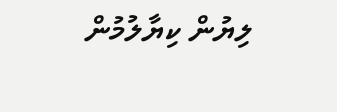ލިޔުން ކިޔާލުމުން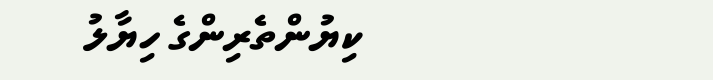ކިޔުންތެރިންގެ ހިޔާލު